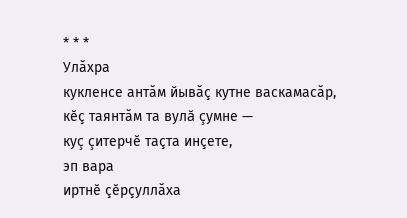* * *
Улăхра
кукленсе антăм йывăç кутне васкамасăр,
кӗç таянтăм та вулă çумне —
куç çитерчӗ таçта инçете,
эп вара
иртнӗ çӗрçуллăха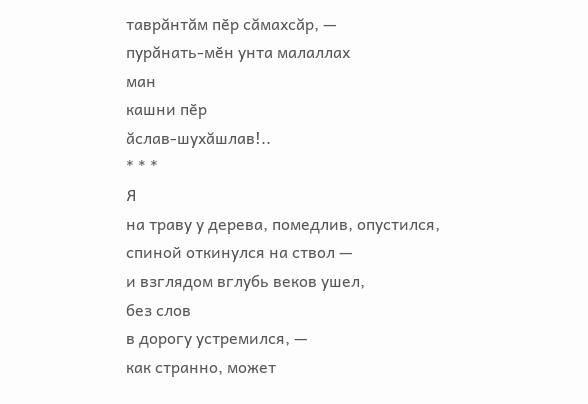таврăнтăм пӗр сăмахсăр, —
пурăнать-мӗн унта малаллах
ман
кашни пӗр
ăслав-шухăшлав!..
* * *
Я
на траву у дерева, помедлив, опустился,
спиной откинулся на ствол —
и взглядом вглубь веков ушел,
без слов
в дорогу устремился, —
как странно, может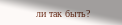ли так быть?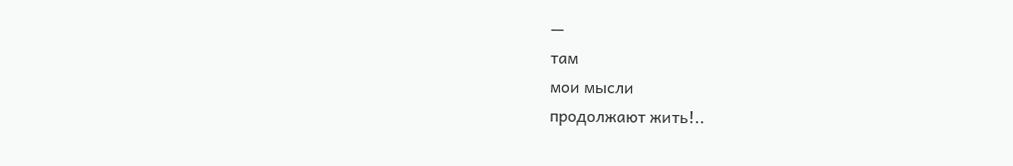—
там
мои мысли
продолжают жить!..